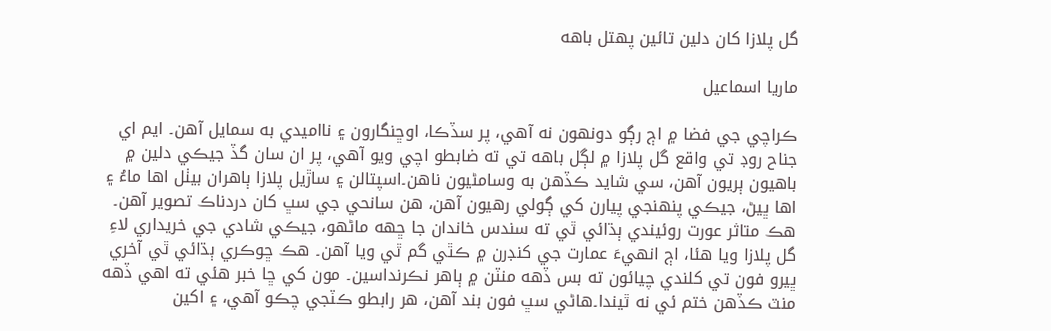گل پلازا کان دلين تائين پهتل باهه

ماريا اسماعيل

ڪراچي جي فضا ۾ اڄ رڳو دونهون نه آهي، پر سڏڪا، اوڇنگارون ۽ نااميدي به سمايل آهن۔ ايم اي جناح روڊ تي واقع گل پلازا ۾ لڳل باهه تي ته ضابطو اچي ويو آهي، پر ان سان گڏ جيڪي دلين ۾ باهيون ٻريون آهن، سي شايد ڪڏهن به وسامڻيون ناهن۔اسپتالن ۽ ساڙيل پلازا ٻاهران بيٺل اها ماءُ ۽ اها ڀيڻ، جيڪي پنهنجي پيارن کي ڳولي رهيون آهن، هن سانحي جي سڀ کان دردناڪ تصوير آهن۔ هڪ متاثر عورت روئيندي ٻڌائي ٿي ته سندس خاندان جا ڇهه ماڻهو، جيڪي شادي جي خريداري لاءِ گل پلازا ويا هئا، اڄ انهيءَ عمارت جي کنڊرن ۾ ڪٿي گم ٿي ويا آهن۔ هڪ ڇوڪري ٻڌائي ٿي آخري ڀيرو فون تي کلندي چيائون ته بس ڏهه منٽن ۾ ٻاهر نڪرنداسين۔ مون کي ڇا خبر هئي ته اهي ڏهه منٽ ڪڏهن ختم ئي نه ٿيندا۔هاڻي سڀ فون بند آهن، هر رابطو ڪٽجي چڪو آهي، ۽ اکين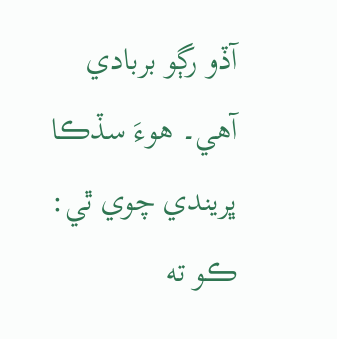آڏو رڳو بربادي آهي۔ هوءَ سڏڪا ڀريندي چوي ٿي: ڪو ته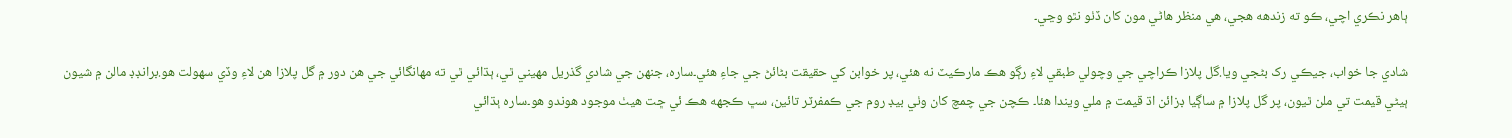ٻاهر نڪري اچي، ڪو ته زندهه هجي، هي منظر هاڻي مون کان ڏٺو نٿو وڃي۔

شادي جا خواب، جيڪي رک بڻجي ويا.گل پلازا ڪراچي جي وچولي طبقي لاءِ رڳو هڪ مارڪيٽ نه هئي، پر خوابن کي حقيقت بڻائڻ جي جاءِ هئي۔ساره، جنهن جي شادي گذريل مهيني ٿي، ٻڌائي ٿي ته مهانگائي جي هن دور ۾ گل پلازا هن لاءِ وڏي سهولت هو.برانڊڊ مالن ۾ شيون ٻيڻي قيمت تي ملن ٿيون، پر گل پلازا ۾ ساڳيا ڊزائن اڌ قيمت ۾ ملي ويندا هئا۔ ڪچن جي چمچ کان وٺي بيڊ روم جي ڪمفرٽر تائين، سڀ ڪجهه هڪ ئي ڇت هيٺ موجود هوندو هو۔ساره ٻڌائي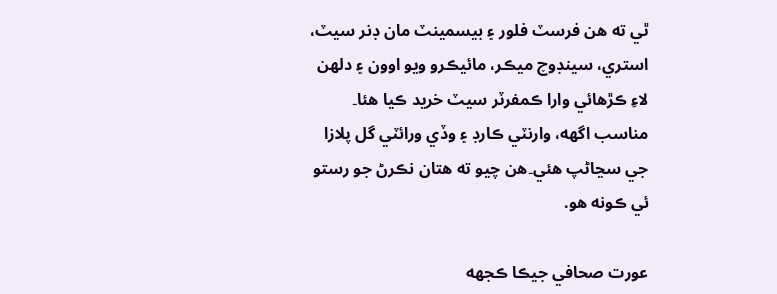ٿي ته هن فرسٽ فلور ۽ بيسمينٽ مان ڊنر سيٽ، استري، سينڊوچ ميڪر، مائيڪرو ويو اوون ۽ دلھن لاءِ ڪڙهائي وارا ڪمفرٽر سيٽ خريد ڪيا هئا۔ مناسب اگهه، وارنٽي ڪارڊ ۽ وڏي ورائٽي گل پلازا جي سڃاڻپ هئي۔هن چيو ته هتان نڪرڻ جو رستو ئي ڪونه هو.

عورت صحافي جيڪا ڪجهه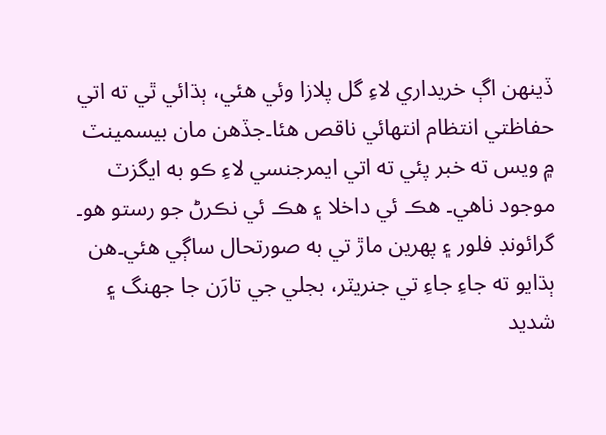ڏينهن اڳ خريداري لاءِ گل پلازا وئي هئي، ٻڌائي ٿي ته اتي حفاظتي انتظام انتهائي ناقص هئا۔جڏهن مان بيسمينٽ ۾ ويس ته خبر پئي ته اتي ايمرجنسي لاءِ ڪو به ايگزٽ موجود ناهي۔ هڪ ئي داخلا ۽ هڪ ئي نڪرڻ جو رستو هو۔ گرائونڊ فلور ۽ پهرين ماڙ تي به صورتحال ساڳي هئي۔هن ٻڌايو ته جاءِ جاءِ تي جنريٽر، بجلي جي تارَن جا جهنگ ۽ شديد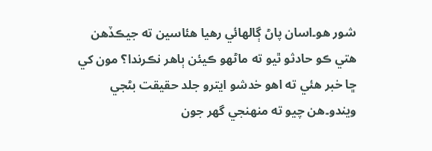شور هو۔اسان پاڻ ڳالهائي رهيا هئاسين ته جيڪڏهن هتي ڪو حادثو ٿيو ته ماڻهو ڪيئن ٻاهر نڪرندا؟ مون کي ڇا خبر هئي ته اهو خدشو ايترو جلد حقيقت بڻجي ويندو۔هن چيو ته منهنجي گهر جون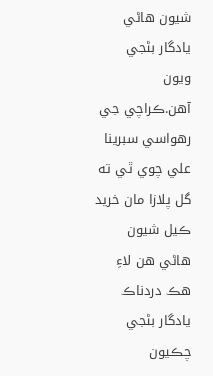شيون هاڻي يادگار بڻجي ويون آهن.ڪراچي جي رهواسي سبرينا علي چوي ٿي ته گل پلازا مان خريد ڪيل شيون هاڻي هن لاءِ هڪ دردناڪ يادگار بڻجي چڪيون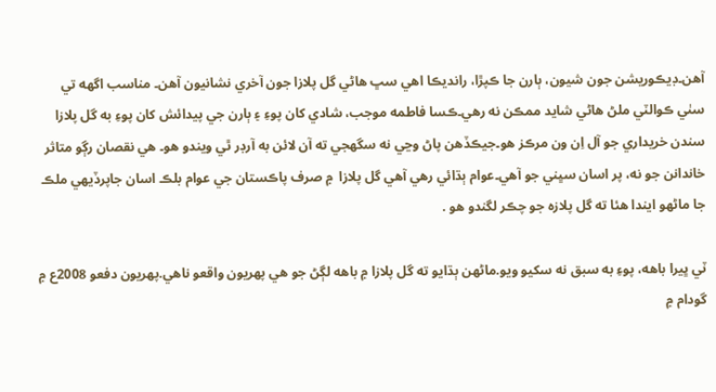آهن۔ڊيڪوريشن جون شيون، ٻارن جا ڪپڙا، رانديڪا اهي سڀ هاڻي گل پلازا جون آخري نشانيون آهن۔ مناسب اگهه تي سٺي ڪوالٽي ملڻ هاڻي شايد ممڪن نه رهي۔ڪسا فاطمه موجب، شادي کان پوءِ ۽ ٻارن جي پيدائش کان پوءِ به گل پلازا سندن خريداري جو آل اِن ون مرڪز هو۔جيڪڏهن پاڻ وڃي نه سگهجي ته آن لائن به آرڊر ٿي ويندو هو۔ هي نقصان رڳو متاثر خاندانن جو نه، پر اسان سڀني جو آهي۔عوام ٻڌائي رهي آهي گل پلازا  ۾ صرف پاڪستان جي عوام بلڪ اسان جاپرڏيهي ملڪ جا ماڻهو ايندا هئا ته گل پلازه جو چڪر لگندو هو .

ٽي ڀيرا باهه، پوءِ به سبق نه سکيو ويو.ماڻهن ٻڌايو ته گل پلازا ۾ باهه لڳڻ جو هي پهريون واقعو ناهي.پهريون دفعو 2008ع ۾ گودام ۾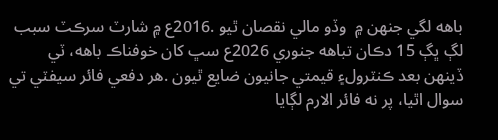باهه لگي جنهن ۾  وڏو مالي نقصان ٿيو .2016ع ۾ شارٽ سرڪٽ سبب لڳ ڀڳ 15 دڪان تباهه جنوري 2026ع سڀ کان خوفناڪ باهه، ٽي ڏينهن بعد ڪنٽرول۽ قيمتي جانيون ضايع ٿيون .هر دفعي فائر سيفٽي تي سوال اٿيا، پر نه فائر الارم لڳايا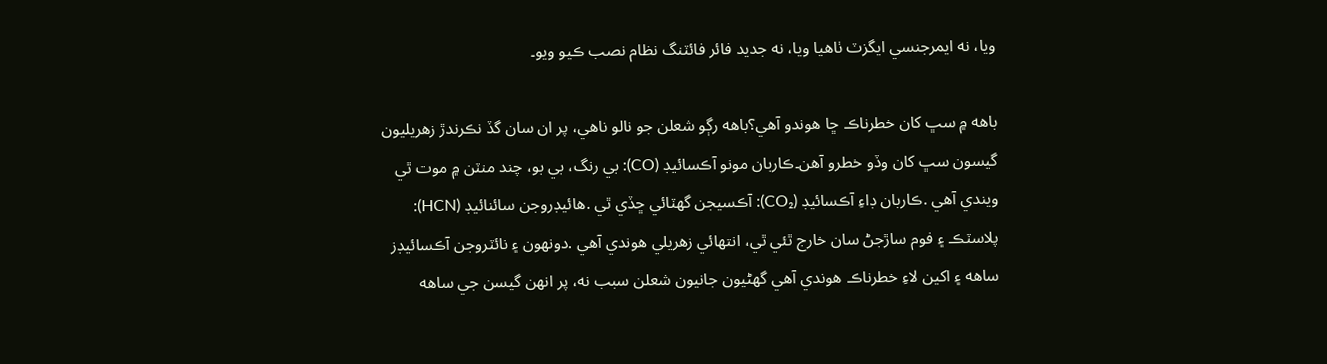ويا، نه ايمرجنسي ايگزٽ ٺاهيا ويا، نه جديد فائر فائٽنگ نظام نصب ڪيو ويو۔

باهه ۾ سڀ کان خطرناڪ ڇا هوندو آهي؟باهه رڳو شعلن جو نالو ناهي، پر ان سان گڏ نڪرندڙ زهريليون گيسون سڀ کان وڏو خطرو آهن۔ڪاربان مونو آڪسائيڊ (CO): بي رنگ، بي بو، چند منٽن ۾ موت ٿي ويندي آهي .ڪاربان ڊاءِ آڪسائيڊ (CO₂): آڪسيجن گهٽائي ڇڏي ٿي .هائيڊروجن سائنائيڊ (HCN): پلاسٽڪ ۽ فوم ساڙجڻ سان خارج ٿئي ٿي، انتهائي زهريلي هوندي آهي .دونهون ۽ نائٽروجن آڪسائيڊز ساهه ۽ اکين لاءِ خطرناڪ هوندي آهي گهڻيون جانيون شعلن سبب نه، پر انهن گيسن جي ساهه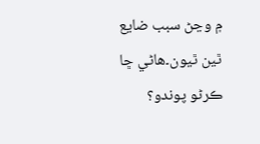۾ وڃڻ سبب ضايع ٿين ٿيون۔هاڻي ڇا ڪرڻو پوندو؟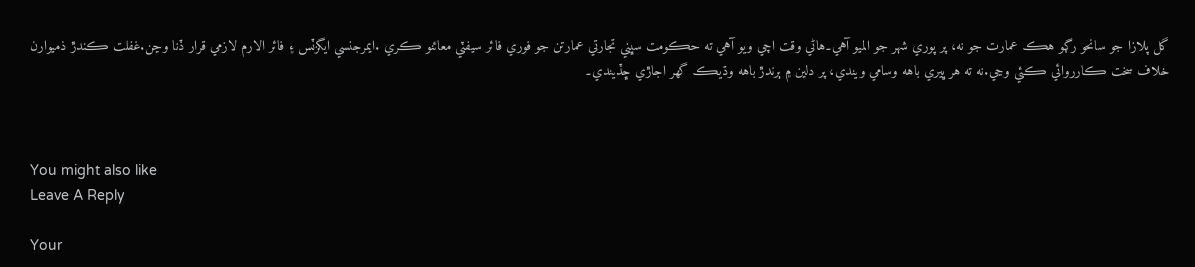گل پلازا جو سانحو رڳو هڪ عمارت جو نه، پر پوري شهر جو الميو آهي۔هاڻي وقت اچي ويو آهي ته حڪومت سڀني تجارتي عمارتن جو فوري فائر سيفٽي معائنو ڪري .ايمرجنسي ايگزٽس ۽ فائر الارم لازمي قرار ڏنا وڃن.غفلت ڪندڙ ذميوارن خلاف سخت ڪارروائي ڪئي وڃي.نه ته هر ڀيري باهه وسامي ويندي، پر دلين ۾ ٻرندڙ باهه وڌيڪ گهر اجاڙي ڇڏيندي۔



You might also like
Leave A Reply

Your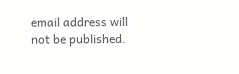email address will not be published.